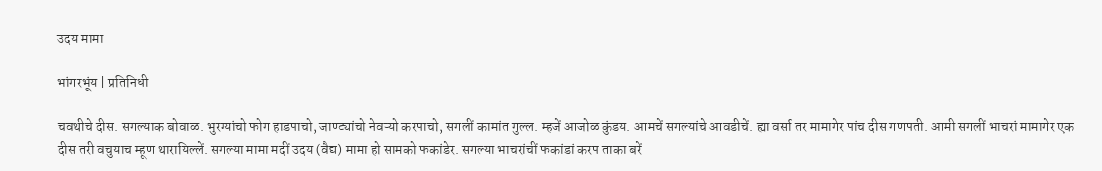उदय मामा

भांगरभूंय | प्रतिनिधी

चवथीचे दीस. सगल्याक बोवाळ. भुरग्यांचो फोग हाडपाचो, जाण्ट्यांचो नेवऱ्यो करपाचो, सगलीं कामांत गुल्ल. म्हजें आजोळ कुंडय. आमचें सगल्यांचे आवडीचें. ह्या वर्सा तर मामागेर पांच दीस गणपती. आमी सगलीं भाचरां मामागेर एक दीस तरी वचुयाच म्हूण थारायिल्लें. सगल्या मामा मदीं उदय (वैद्य) मामा हो सामको फकांडेर. सगल्या भाचरांचीं फकांडां करप ताका बरें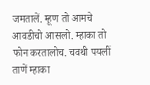जमतालें. म्हूण तो आमचे आवडीचो आसलो. म्हाका तो फोन करतालोच. चवथी पयलीं ताणें म्हाका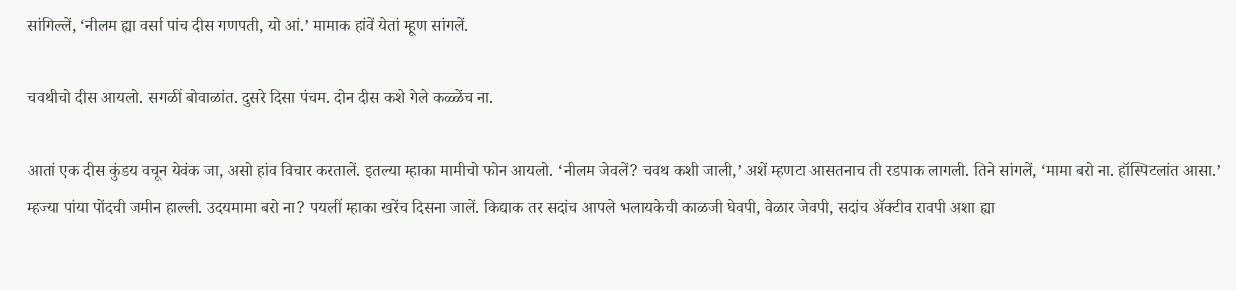सांगिल्लें, ‘नीलम ह्या वर्सा पांच दीस गणपती, यो आं.’ मामाक हांवें येतां म्हूण सांगलें.

चवथीचो दीस आयलो. सगळीं बोवाळांत. दुसरे दिसा पंचम. दोन दीस कशे गेले कळ्ळेंच ना.

आतां एक दीस कुंडय वचून येवंक जा, असो हांव विचार करतालें. इतल्या म्हाका मामीचो फोन आयलो. ‘नीलम जेवलें? चवथ कशी जाली,’ अशें म्हणटा आसतनाच ती रडपाक लागली. तिने सांगलें, ‘मामा बरो ना. हॉस्पिटलांत आसा.’ म्हज्या पांया पोंदची जमीन हाल्ली. उदयमामा बरो ना? पयलीं म्हाका खरेंच दिसना जालें. किद्याक तर सदांच आपले भलायकेची काळजी घेवपी, वेळार जेवपी, सदांच ॲक्टीव रावपी अशा ह्या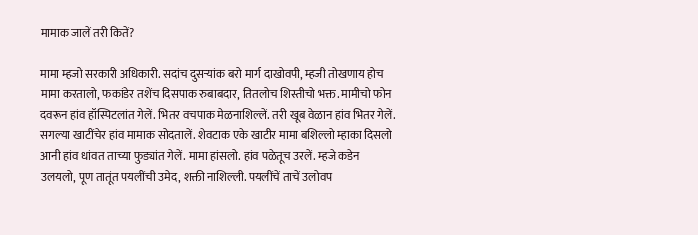मामाक जालें तरी कितें?

मामा म्हजो सरकारी अधिकारी. सदांच दुसऱ्यांक बरो मार्ग दाखोवपी, म्हजी तोखणाय होच मामा करतालो, फकांडेर तशेंच दिसपाक रुबाबदार, तितलोच शिस्तीचो भक्त. मामीचो फोन दवरून हांव हॉस्पिटलांत गेलें. भितर वचपाक मेळनाशिल्लें. तरी खूब वेळान हांव भितर गेलें. सगल्या खाटींचेर हांव मामाक सोदतालें. शेवटाक एके खाटीर मामा बशिल्लो म्हाका दिसलो आनी हांव धांवत ताच्या फुड्यांत गेलें. मामा हांसलो. हांव पळेतूच उरलें. म्हजे कडेन उलयलो, पूण तातूंत पयलींची उमेद, शक्ती नाशिल्ली. पयलींचें ताचें उलोवप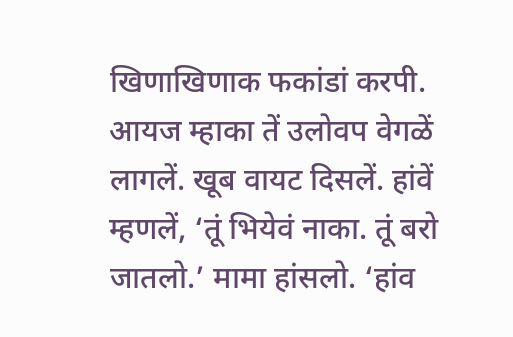खिणाखिणाक फकांडां करपी. आयज म्हाका तें उलोवप वेगळें लागलें. खूब वायट दिसलें. हांवें म्हणलें, ‘तूं भियेवं नाका. तूं बरो जातलो.’ मामा हांसलो. ‘हांव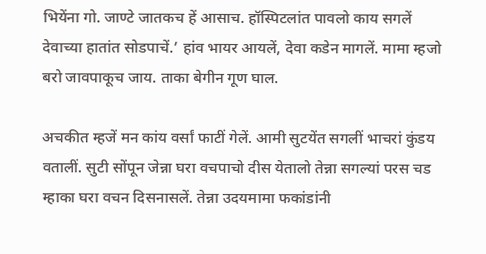भियेंना गो. जाण्टे जातकच हें आसाच. हॉस्पिटलांत पावलो काय सगलें देवाच्या हातांत सोडपाचें.’ हांव भायर आयलें, देवा कडेन मागलें. मामा म्हजो बरो जावपाकूच जाय. ताका बेगीन गूण घाल.

अचकीत म्हजें मन कांय वर्सां फाटीं गेलें. आमी सुटयेंत सगलीं भाचरां कुंडय वतालीं. सुटी सोंपून जेन्ना घरा वचपाचो दीस येतालो तेन्ना सगल्यां परस चड म्हाका घरा वचन दिसनासलें. तेन्ना उदयमामा फकांडांनी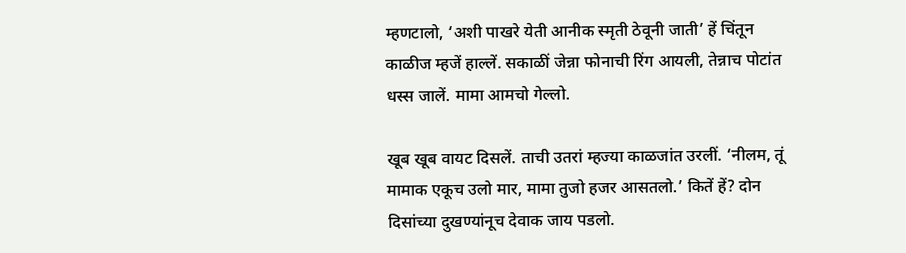म्हणटालो, ‘अशी पाखरे येती आनीक स्मृती ठेवूनी जाती’ हें चिंतून काळीज म्हजें हाल्लें. सकाळीं जेन्ना फोनाची रिंग आयली, तेन्नाच पोटांत धस्स जालें. मामा आमचो गेल्लो.

खूब खूब वायट दिसलें. ताची उतरां म्हज्या काळजांत उरलीं. ‘नीलम, तूं मामाक एकूच उलो मार, मामा तुजो हजर आसतलो.’ कितें हें? दोन दिसांच्या दुखण्यांनूच देवाक जाय पडलो.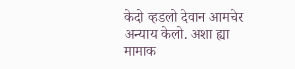केदो व्हडलो देवान आमचेर अन्याय केलो. अशा ह्या मामाक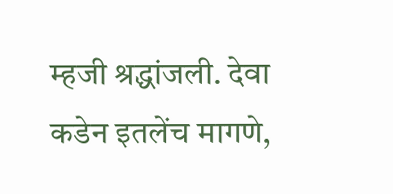म्हजी श्रद्धांजली. देवा कडेन इतलेंच मागणे,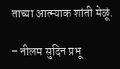ताच्या आत्म्याक शांती मेळूं.

– नीलम सुदिन प्रभू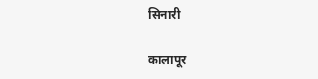सिनारी

कालापूर